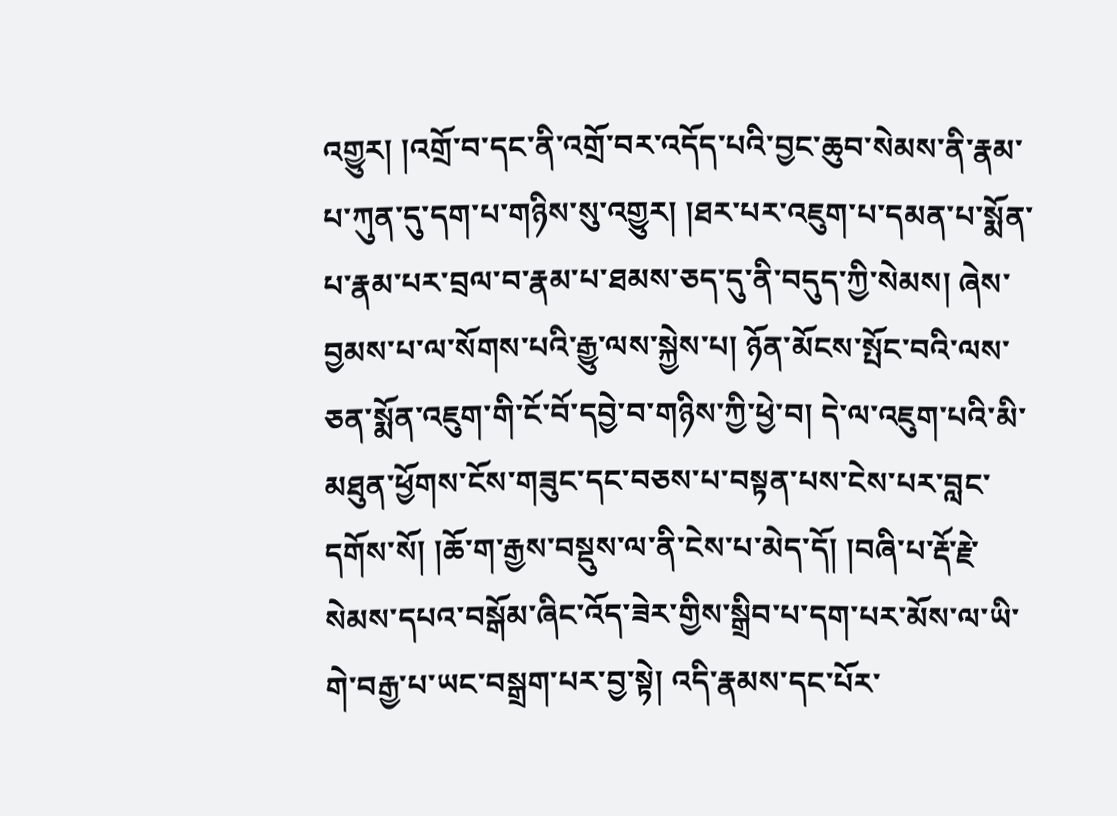འགྱུར། །འགྲོ་བ་དང་ནི་འགྲོ་བར་འདོད་པའི་བྱང་ཆུབ་སེམས་ནི་རྣམ་པ་ཀུན་དུ་དག་པ་གཉིས་སུ་འགྱུར། །ཐར་པར་འཇུག་པ་དམན་པ་སྨོན་པ་རྣམ་པར་བྲལ་བ་རྣམ་པ་ཐམས་ཅད་དུ་ནི་བདུད་ཀྱི་སེམས། ཞེས་བྱམས་པ་ལ་སོགས་པའི་རྒྱུ་ལས་སྐྱེས་པ། ཉོན་མོངས་སྤོང་བའི་ལས་ཅན་སྨོན་འཇུག་གི་ངོ་བོ་དབྱེ་བ་གཉིས་ཀྱི་ཕྱེ་བ། དེ་ལ་འཇུག་པའི་མི་མཐུན་ཕྱོགས་ངོས་གཟུང་དང་བཅས་པ་བསྟན་པས་ངེས་པར་བླང་དགོས་སོ། །ཆོ་ག་རྒྱས་བསྡུས་ལ་ནི་ངེས་པ་མེད་དོ། །བཞི་པ་རྡོ་རྗེ་སེམས་དཔའ་བསྒོམ་ཞིང་འོད་ཟེར་གྱིས་སྒྲིབ་པ་དག་པར་མོས་ལ་ཡི་གེ་བརྒྱ་པ་ཡང་བསྒྲག་པར་བྱ་སྟེ། འདི་རྣམས་དང་པོར་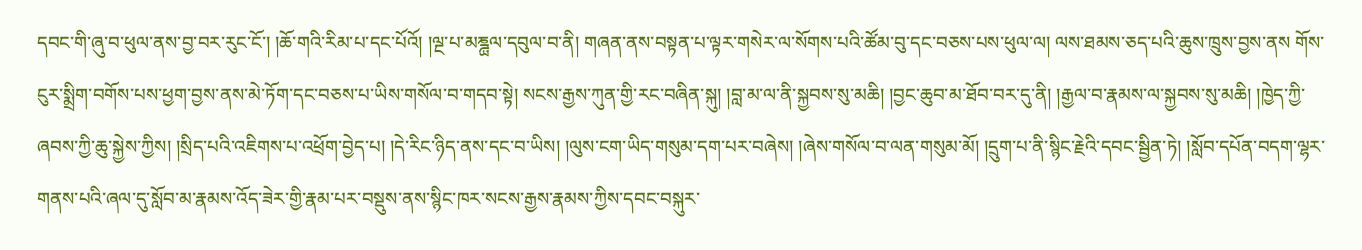དབང་གི་ཞུ་བ་ཕུལ་ནས་བྱ་བར་རུང་ངོ་། །ཆོ་གའི་རིམ་པ་དང་པོའོ། །ལྔ་པ་མཎྜྻལ་དབུལ་བ་ནི། གཞན་ནས་བསྟན་པ་ལྟར་གསེར་ལ་སོགས་པའི་ཚོམ་བུ་དང་བཅས་པས་ཕུལ་ལ། ལས་ཐམས་ཅད་པའི་ཆུས་ཁྲུས་བྱས་ནས གོས་ངུར་སྨྲིག་བགོས་པས་ཕྱག་བྱས་ནས་མེ་ཏོག་དང་བཅས་པ་ཡིས་གསོལ་བ་གདབ་སྟེ། སངས་རྒྱས་ཀུན་གྱི་རང་བཞིན་སྐུ། །བླ་མ་ལ་ནི་སྐྱབས་སུ་མཆི། །བྱང་ཆུབ་མ་ཐོབ་བར་དུ་ནི། །རྒྱལ་བ་རྣམས་ལ་སྐྱབས་སུ་མཆི། །ཁྱེད་ཀྱི་ཞབས་ཀྱི་ཆུ་སྐྱེས་ཀྱིས། །སྲིད་པའི་འཇིགས་པ་འཕྲོག་བྱེད་པ། །དེ་རིང་ཉིད་ནས་དང་བ་ཡིས། །ལུས་ངག་ཡིད་གསུམ་དག་པར་བཞེས། །ཞེས་གསོལ་བ་ལན་གསུམ་མོ། །དྲུག་པ་ནི་སྙིང་རྗེའི་དབང་སྦྱིན་ཏེ། །སློབ་དཔོན་བདག་ལྷར་གནས་པའི་ཞལ་དུ་སློབ་མ་རྣམས་འོད་ཟེར་གྱི་རྣམ་པར་བསྡུས་ནས་སྙིང་ཁར་སངས་རྒྱས་རྣམས་ཀྱིས་དབང་བསྐུར་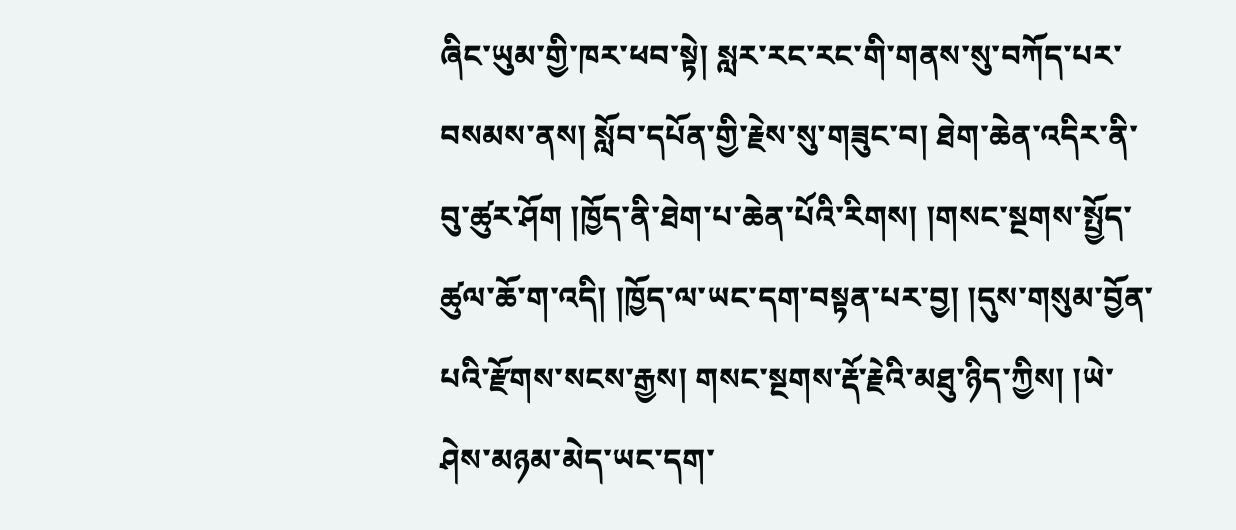ཞིང་ཡུམ་གྱི་ཁར་ཕབ་སྟེ། སླར་རང་རང་གི་གནས་སུ་བཀོད་པར་བསམས་ནས། སློབ་དཔོན་གྱི་རྗེས་སུ་གཟུང་བ། ཐེག་ཆེན་འདིར་ནི་བུ་ཚུར་ཤོག །ཁྱོད་ནི་ཐེག་པ་ཆེན་པོའི་རིགས། །གསང་སྔགས་སྤྱོད་ཚུལ་ཆོ་ག་འདི། །ཁྱོད་ལ་ཡང་དག་བསྟན་པར་བྱ། །དུས་གསུམ་བྱོན་པའི་རྫོགས་སངས་རྒྱས། གསང་སྔགས་རྡོ་རྗེའི་མཐུ་ཉིད་ཀྱིས། །ཡེ་ཤེས་མཉམ་མེད་ཡང་དག་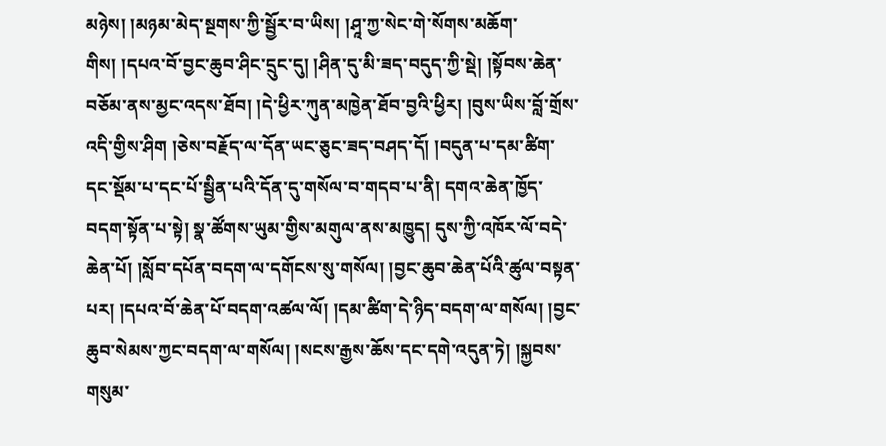མཉེས། །མཉམ་མེད་སྔགས་ཀྱི་སྦྱོར་བ་ཡིས། །ཤཱ་ཀྱ་སེང་གེ་སོགས་མཆོག་གིས། །དཔའ་བོ་བྱང་ཆུབ་ཤིང་དྲུང་དུ། །ཤིན་དུ་མི་ཟད་བདུད་ཀྱི་སྡེ། །སྟོབས་ཆེན་བཅོམ་ནས་མྱང་འདས་ཐོབ། །དེ་ཕྱིར་ཀུན་མཁྱེན་ཐོབ་བྱའི་ཕྱིར། །བུས་ཡིས་བློ་གྲོས་འདི་གྱིས་ཤིག །ཅེས་བརྗོད་ལ་དོན་ཡང་ཅུང་ཟད་བཤད་དོ། །བདུན་པ་དམ་ཚིག་དང་སྡོམ་པ་དང་པོ་སྦྱིན་པའི་དོན་དུ་གསོལ་བ་གདབ་པ་ནི། དགའ་ཆེན་ཁྱོད་བདག་སྟོན་པ་སྟེ། སྣ་ཚོགས་ཡུམ་གྱིས་མགུལ་ནས་མཁྱུད། དུས་ཀྱི་འཁོར་ལོ་བདེ་ཆེན་པོ། །སློབ་དཔོན་བདག་ལ་དགོངས་སུ་གསོལ། །བྱང་ཆུབ་ཆེན་པོའི་ཚུལ་བསྟན་པར། །དཔའ་བོ་ཆེན་པོ་བདག་འཚལ་ལོ། །དམ་ཚིག་དེ་ཉིད་བདག་ལ་གསོལ། །བྱང་ཆུབ་སེམས་ཀྱང་བདག་ལ་གསོལ། །སངས་རྒྱས་ཆོས་དང་དགེ་འདུན་ཏེ། །སྐྱབས་གསུམ་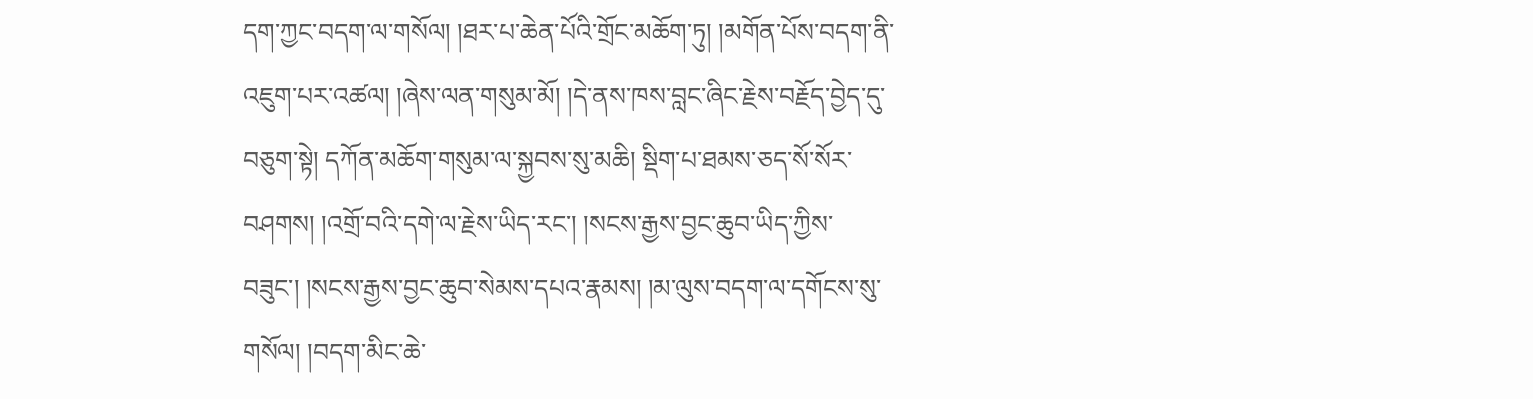དག་ཀྱང་བདག་ལ་གསོལ། །ཐར་པ་ཆེན་པོའི་གྲོང་མཆོག་ཏུ། །མགོན་པོས་བདག་ནི་འཇུག་པར་འཚལ། །ཞེས་ལན་གསུམ་མོ། །དེ་ནས་ཁས་བླང་ཞིང་རྗེས་བརྗོད་བྱེད་དུ་བཅུག་སྟེ། དཀོན་མཆོག་གསུམ་ལ་སྐྱབས་སུ་མཆི། སྡིག་པ་ཐམས་ཅད་སོ་སོར་བཤགས། །འགྲོ་བའི་དགེ་ལ་རྗེས་ཡིད་རང་། །སངས་རྒྱས་བྱང་ཆུབ་ཡིད་ཀྱིས་བཟུང་། །སངས་རྒྱས་བྱང་ཆུབ་སེམས་དཔའ་རྣམས། །མ་ལུས་བདག་ལ་དགོངས་སུ་གསོལ། །བདག་མིང་ཆེ་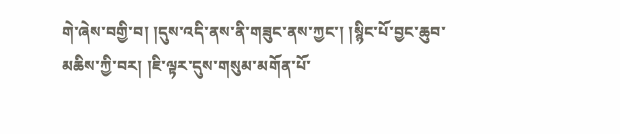གེ་ཞེས་བགྱི་བ། །དུས་འདི་ནས་ནི་གཟུང་ནས་ཀྱང་། །སྙིང་པོ་བྱང་ཆུབ་མཆིས་ཀྱི་བར། །ཇི་ལྟར་དུས་གསུམ་མགོན་པོ་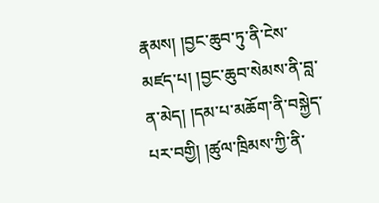རྣམས། །བྱང་ཆུབ་ཏུ་ནི་ངེས་མཛད་པ། །བྱང་ཆུབ་སེམས་ནི་བླ་ན་མེད། །དམ་པ་མཆོག་ནི་བསྐྱེད་པར་བགྱི། །ཚུལ་ཁྲིམས་ཀྱི་ནི་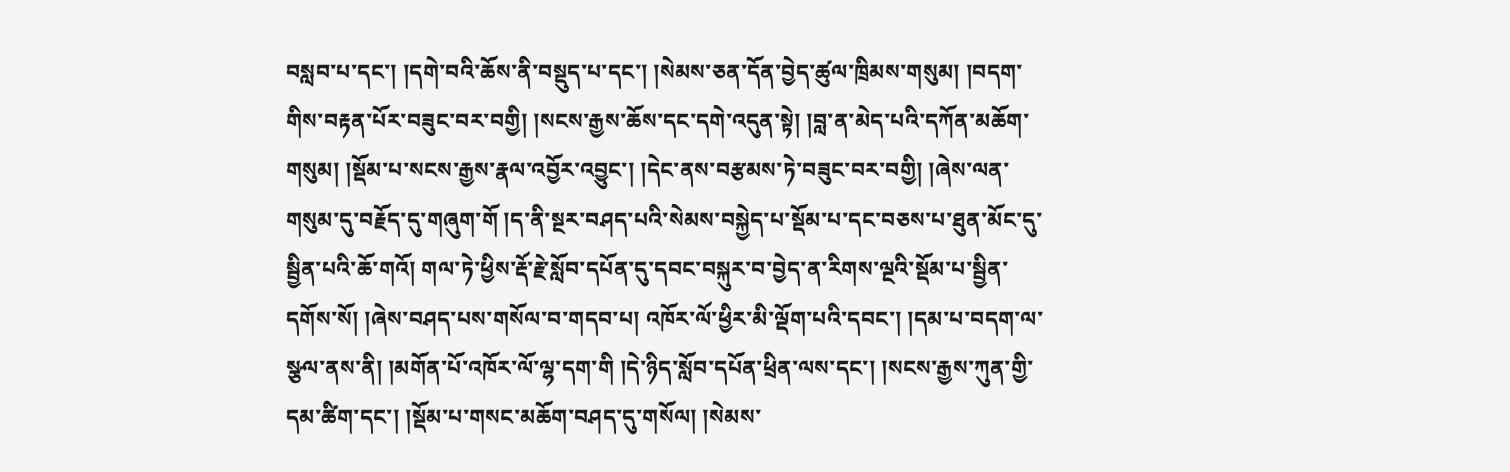བསླབ་པ་དང་། །དགེ་བའི་ཆོས་ནི་བསྡུད་པ་དང་། །སེམས་ཅན་དོན་བྱེད་ཚུལ་ཁྲིམས་གསུམ། །བདག་གིས་བརྟན་པོར་བཟུང་བར་བགྱི། །སངས་རྒྱས་ཆོས་དང་དགེ་འདུན་སྟེ། །བླ་ན་མེད་པའི་དཀོན་མཆོག་གསུམ། །སྡོམ་པ་སངས་རྒྱས་རྣལ་འབྱོར་འབྱུང་། །དེང་ནས་བརྩམས་ཏེ་བཟུང་བར་བགྱི། །ཞེས་ལན་གསུམ་དུ་བརྗོད་དུ་གཞུག་གོ །ད་ནི་སྔར་བཤད་པའི་སེམས་བསྐྱེད་པ་སྡོམ་པ་དང་བཅས་པ་ཐུན་མོང་དུ་སྦྱིན་པའི་ཆོ་གའོ། གལ་ཏེ་ཕྱིས་རྡོ་རྗེ་སློབ་དཔོན་དུ་དབང་བསྐུར་བ་བྱེད་ན་རིགས་ལྔའི་སྡོམ་པ་སྦྱིན་དགོས་སོ། །ཞེས་བཤད་པས་གསོལ་བ་གདབ་པ། འཁོར་ལོ་ཕྱིར་མི་ལྡོག་པའི་དབང་། །དམ་པ་བདག་ལ་སྩལ་ནས་ནི། །མགོན་པོ་འཁོར་ལོ་ལྷ་དག་གི །དེ་ཉིད་སློབ་དཔོན་ཕྲིན་ལས་དང་། །སངས་རྒྱས་ཀུན་གྱི་དམ་ཚིག་དང་། །སྡོམ་པ་གསང་མཆོག་བཤད་དུ་གསོལ། །སེམས་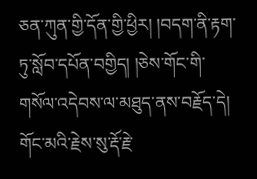ཅན་ཀུན་གྱི་དོན་གྱི་ཕྱིར། །བདག་ནི་རྟག་ཏུ་སློབ་དཔོན་བགྱིད། །ཅེས་གོང་གི་གསོལ་འདེབས་ལ་མཐུད་ནས་བརྗོད་དེ། གོང་མའི་རྗེས་སུ་རྡོ་རྗེ་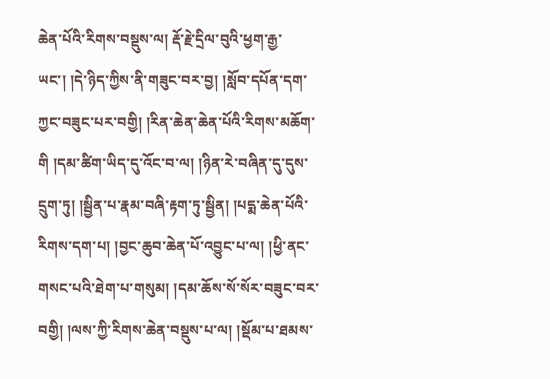ཆེན་པོའི་རིགས་བསྡུས་ལ། རྡོ་རྗེ་དྲིལ་བུའི་ཕྱག་རྒྱ་ཡང་། །དེ་ཉིད་ཀྱིས་ནི་གཟུང་བར་བྱ། །སློབ་དཔོན་དག་ཀྱང་བཟུང་པར་བགྱི། །རིན་ཆེན་ཆེན་པོའི་རིགས་མཆོག་གི །དམ་ཚིག་ཡིད་དུ་འོང་བ་ལ། །ཉིན་རེ་བཞིན་དུ་དུས་དྲུག་ཏུ། །སྦྱིན་པ་རྣམ་བཞི་རྟག་ཏུ་སྦྱིན། །པདྨ་ཆེན་པོའི་རིགས་དག་པ། །བྱང་ཆུབ་ཆེན་པོ་འབྱུང་པ་ལ། །ཕྱི་ནང་གསང་པའི་ཐེག་པ་གསུམ། །དམ་ཆོས་སོ་སོར་བཟུང་བར་བགྱི། །ལས་ཀྱི་རིགས་ཆེན་བསྡུས་པ་ལ། །སྡོམ་པ་ཐམས་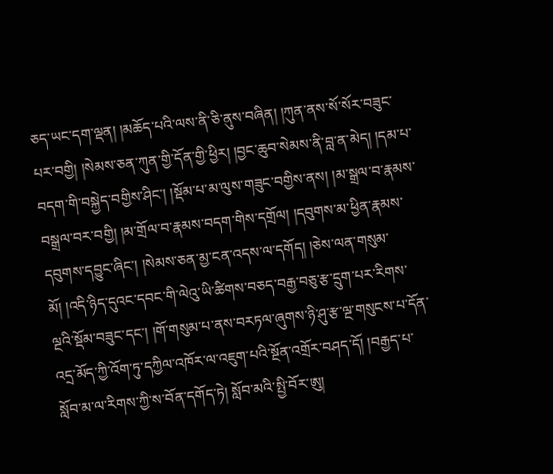ཅད་ཡང་དག་ལྡན། །མཆོད་པའི་ལས་ནི་ཅི་ནུས་བཞིན། །ཀུན་ནས་སོ་སོར་བཟུང་པར་བགྱི། །སེམས་ཅན་ཀུན་གྱི་དོན་གྱི་ཕྱིར། །བྱང་ཆུབ་སེམས་ནི་བླ་ན་མེད། །དམ་པ་བདག་གི་བསྐྱེད་བགྱིས་ཤིང་། །སྡོམ་པ་མ་ལུས་གཟུང་བགྱིས་ནས། །མ་སྒྲལ་བ་རྣམས་བསྒྲལ་བར་བགྱི། །མ་གྲོལ་བ་རྣམས་བདག་གིས་དགྲོལ། །དབུགས་མ་ཕྱིན་རྣམས་དབུགས་དབྱུང་ཞིང་། །སེམས་ཅན་མྱ་ངན་འདས་ལ་དགོད། །ཅེས་ལན་གསུམ་མོ། །འདི་ཉིད་དུའང་དབང་གི་ལེའུ་ཡི་ཚིགས་བཅད་བརྒྱ་བཅུ་རྩ་དྲུག་པར་རིགས་ལྔའི་སྡོམ་བཟུང་དང་། །གོ་གསུམ་པ་ནས་བརཏལ་ཞུགས་ཉི་ཤུ་རྩ་ལྔ་གསུངས་པ་དོན་འདྲ་མོད་ཀྱི་འོག་ཏུ་དཀྱིལ་འཁོར་ལ་འཇུག་པའི་སྔོན་འགྲོར་བཤད་དོ། །བརྒྱད་པ་སློབ་མ་ལ་རིགས་ཀྱི་ས་བོན་དགོད་ཏེ། སློབ་མའི་སྤྱི་བོར་ཨུ།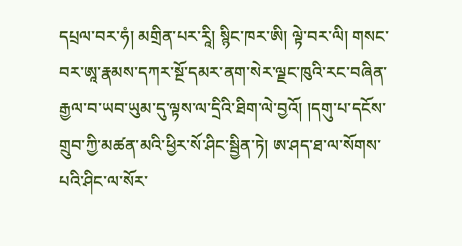དཔྲལ་བར་ཧཾ། མགྲིན་པར་རཱི། སྙིང་ཁར་ཨི། ལྟེ་བར་ལི། གསང་བར་ཨཱ་རྣམས་དཀར་སྔོ་དམར་ནག་སེར་ལྗང་ཁུའི་རང་བཞིན་རྒྱལ་བ་ཡབ་ཡུམ་དུ་ལྟས་ལ་དྲིའི་ཐིག་ལེ་བྱའོ། །དགུ་པ་དངོས་གྲུབ་ཀྱི་མཚན་མའི་ཕྱིར་སོ་ཤིང་སྦྱིན་ཏེ། ཨ་ཤད་ཐ་ལ་སོགས་པའི་ཤིང་ལ་སོར་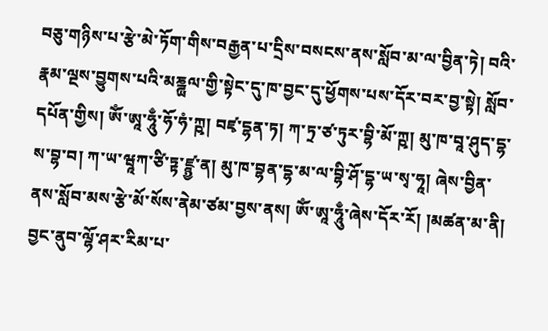བཅུ་གཉིས་པ་རྩེ་མེ་ཏོག་གིས་བརྒྱན་པ་དྲིས་བསངས་ནས་སློབ་མ་ལ་བྱིན་ཏེ། བའི་རྣམ་ལྔས་བྱུགས་པའི་མཎྜྻལ་གྱི་སྟེང་དུ་ཁ་བྱང་དུ་ཕྱོགས་པས་དོར་བར་བྱ་སྟེ། སློབ་དཔོན་གྱིས། ཨོཾ་ཨཱ་ཧཱུྃ་ཧོ་ཧཾ་ཀྵ། བཛྭ་དྷན་ཏ། ཀ་ཏྲ་ཙ་ཏུར་བྷི་མོ་ཀྵ། མུ་ཁ་བཱ་ཤུད་དྷ་ས་བྷ་བ། ཀ་ཡ་ཝཱཀ་ཙི་ཏྟ་ཛྙྱ་ན། མུ་ཁ་བྷན་དྷ་མ་ལ་བྷི་ཤོ་དྷ་ཡ་སྭ་ཧཱ། ཞེས་བྱིན་ནས་སློབ་མས་རྩེ་མོ་སོས་ནེམ་ཙམ་བྱས་ནས། ཨོཾ་ཨཱ་ཧཱུྃ་ཞེས་དོར་རོ། །མཚན་མ་ནི། བྱང་ནུབ་ལྷོ་ཤར་རིམ་པ་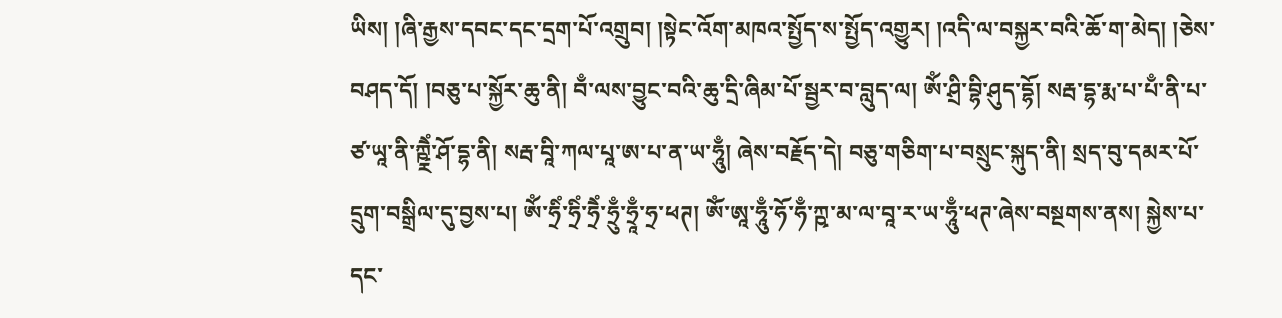ཡིས། །ཞི་རྒྱས་དབང་དང་དྲག་པོ་འགྲུབ། །སྟེང་འོག་མཁའ་སྤྱོད་ས་སྤྱོད་འགྱུར། །འདི་ལ་བསྐྱར་བའི་ཆོ་ག་མེད། །ཅེས་བཤད་དོ། །བཅུ་པ་སྐྱོར་ཆུ་ནི། བྃ་ལས་བྱུང་བའི་ཆུ་དྲི་ཞིམ་པོ་སྦྱར་བ་བླུད་ལ། ཨོཾ་ཤྲི་བྷི་ཤུད་དྷོ། སརྦ་དྷ་རྨ་པ་པྃ་ནི་པ་ཙ་ཡཱ་ནི་ཀྵྼཻཾ་ཤོ་དྷ་ནི། སརྦ་བཱི་ཀལ་པཱ་ཨ་པ་ན་ཡ་ཧཱུྃ། ཞེས་བརྗོད་དེ། བཅུ་གཅིག་པ་བསྲུང་སྐུད་ནི། སྲད་བུ་དམར་པོ་དྲུག་བསྒྲིལ་དུ་བྱས་པ། ཨོཾ་ཧྲིཾ་ཧྲིཾ་ཧྲཻཾ་ཧྲུྃ་ཧྲཱྃ་ཧྲ་ཕཊ། ཨོཾ་ཨཱ་ཧཱུྃ་ཧོ་ཧྃ་ཀྵ་མ་ལ་བཱ་ར་ཡ་ཧཱུྃ་ཕཊ་ཞེས་བསྔགས་ནས། སྐྱེས་པ་དང་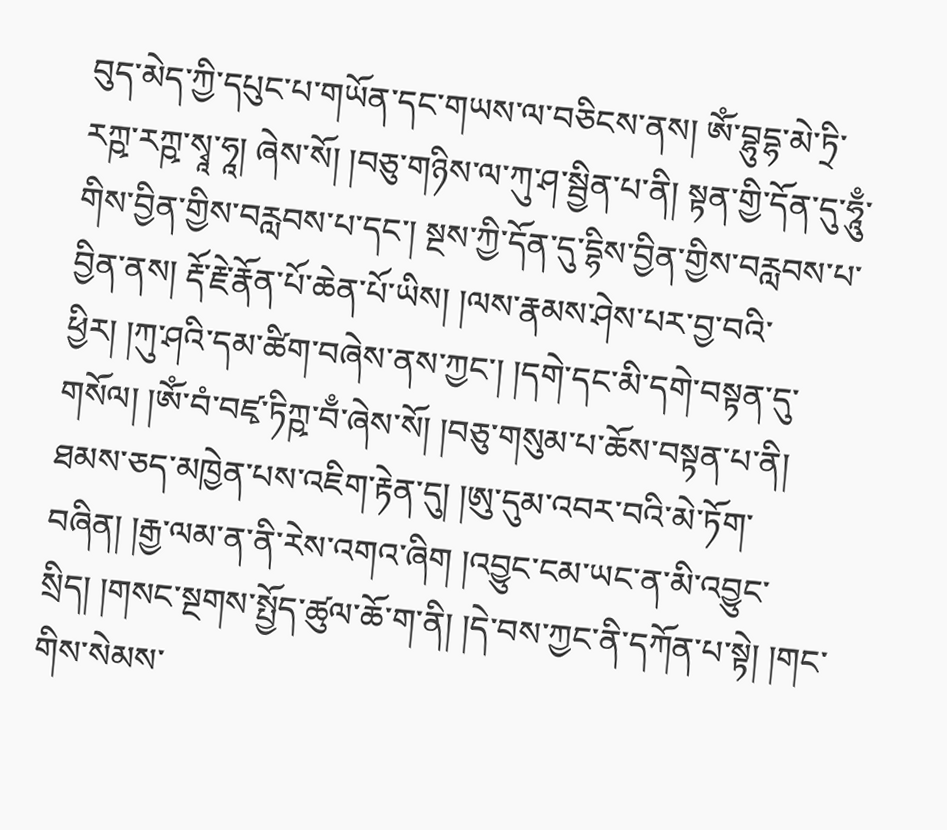བུད་མེད་ཀྱི་དཔུང་པ་གཡོན་དང་གཡས་ལ་བཅིངས་ནས། ཨོཾ་བྷུདྷ་མེ་ཏྲི་རཀྵ་རཀྵ་སྭཱ་ཧཱ། ཞེས་སོ། །བཅུ་གཉིས་ལ་ཀུ་ཤ་སྦྱིན་པ་ནི། སྟན་གྱི་དོན་དུ་ཧཱུྃ་གིས་བྱིན་གྱིས་བརླབས་པ་དང་། སྔས་ཀྱི་དོན་དུ་དྷིས་བྱིན་གྱིས་བརླབས་པ་བྱིན་ནས། རྡོ་རྗེ་རྣོན་པོ་ཆེན་པོ་ཡིས། །ལས་རྣམས་ཤེས་པར་བྱ་བའི་ཕྱིར། །ཀུ་ཤའི་དམ་ཚིག་བཞེས་ནས་ཀྱང་། །དགེ་དང་མི་དགེ་བསྟན་དུ་གསོལ། །ཨོཾ་བཾ་བཛྭ་ཏིཀྵ་བྃ་ཞེས་སོ། །བཅུ་གསུམ་པ་ཆོས་བསྟན་པ་ནི། ཐམས་ཅད་མཁྱེན་པས་འཇིག་རྟེན་དུ། །ཨུ་དུམ་འབར་བའི་མེ་ཏོག་བཞིན། །རྒྱ་ལམ་ན་ནི་རེས་འགའ་ཞིག །འབྱུང་ངམ་ཡང་ན་མི་འབྱུང་སྲིད། །གསང་སྔགས་སྤྱོད་ཚུལ་ཆོ་ག་ནི། །དེ་བས་ཀྱང་ནི་དཀོན་པ་སྟེ། །གང་གིས་སེམས་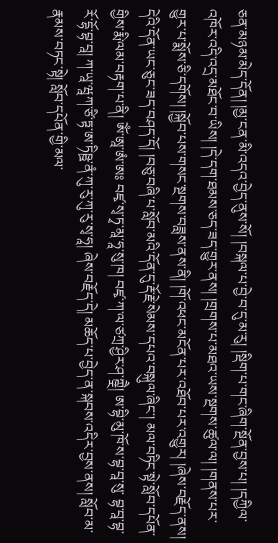ཅན་མཉམ་མེད་དོན། །མྱ་ངན་མི་འདའ་བྱེད་ནུས་སོ། །བསྐལ་པ་བྱེ་བ་དུ་མ་རུ། །སྡིག་པ་གང་ཞིག་སྔོན་བྱས་པ། །དཀྱིལ་འཁོར་འདི་འདྲ་མཐོང་བ་ཡིས། །དེ་དག་ཐམས་ཅད་ཟད་གྱུར་ནས། །གྲགས་པ་མཐའ་ཡས་སྔགས་ཚུལ་ལ། །གནས་པར་གྱུར་པ་སྨོས་ཅི་དགོས། །སྐྱོབ་པས་གསང་སྔགས་བཟླས་ནས་ནི། །གོ་འཕང་མངོན་པར་འཐོབ་པར་འགྱུར། །ཞེས་བརྗོད་ནས། དེའི་དོན་ཡང་ཅུང་ཟད་བཤད་དོ། །བཅུ་བཞི་པ་སློབ་མའི་དོན་དུ་རྡོ་རྗེ་སེམས་དཔའ་བསྐུལ་ཞིང་། མལ་བཏིང་སྟེ་སློབ་དཔོན་གྱིས་རྨི་ལམ་བརྟག་པ་ནི། ཨོཾ་ཨཱ་ཨཾ་ཨཿ བཛྭ་སྭ་ཏྭ་མཱ་ཧཱ་སུ་ཁ། བཛྭ་ཀ་ལ་ཙཀྲ་ཤྱིར་ཤ་ཀྵྼཻ། ཨ་བྷི་མུ་ཁོ་ས་བྷ་བཱ་སུ་ བྷ་བཱ་བྷ་རོ་དྷོ་བྷ་བཱ། ཀ་ཡཱ་ཝཱཀ་ཙི་ཏྟ་ཨ་ཏིཥྛ་ནཾ་ཀུ་རུ་ཀུ་རུ་སྭ་ཧཱ། ཞེས་བརྗོད་དེ། མཆོད་པ་བྱེད་ན་སྐབས་འདིར་བྱས་ནས། སློབ་མ་རྣམས་བཏང་སྟེ། སློབ་དཔོན་གྱི་མལ་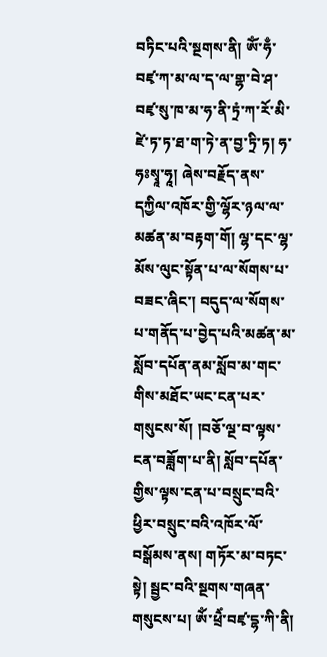བཏིང་པའི་སྔགས་ནི། ཨོཾ་ཧྃ་བཛྭ་ཀ་མ་ལ་ད་ལ་གྷ་བེ་ཤ་བཛྭ་སུ་ཁ་མ་ཧ་ནི་ཏྲཾ་ཀ་རོ་མི་ཛེ་ཏ་ཏ་ཐ་ག་ཏེ་ན་བྱ་ཏྲི་ཏ། ཧ་ཧཿསྭཱ་ཧཱ། ཞེས་བརྗོད་ནས་དཀྱིལ་འཁོར་གྱི་ལྷོར་ཉལ་ལ་མཚན་མ་བརྟག་གོ། ལྷ་དང་ལྷ་མོས་ལུང་སྟོན་པ་ལ་སོགས་པ་བཟང་ཞིང་། བདུད་ལ་སོགས་པ་གནོད་པ་བྱེད་པའི་མཚན་མ་སློབ་དཔོན་ནམ་སློབ་མ་གང་གིས་མཐོང་ཡང་ངན་པར་གསུངས་སོ། །བཅོ་ལྔ་བ་ལྟས་ངན་བཟློག་པ་ནི། སློབ་དཔོན་གྱིས་ལྟས་ངན་པ་བསྲུང་བའི་ཕྱིར་བསྲུང་བའི་འཁོར་ལོ་བསྒོམས་ནས། གཏོར་མ་བཏང་སྟེ། སྦྱང་བའི་སྔགས་གཞན་གསུངས་པ། ཨོཾ་ཕྲཻཾ་བཛྭ་དྷ་ཀི་ནི།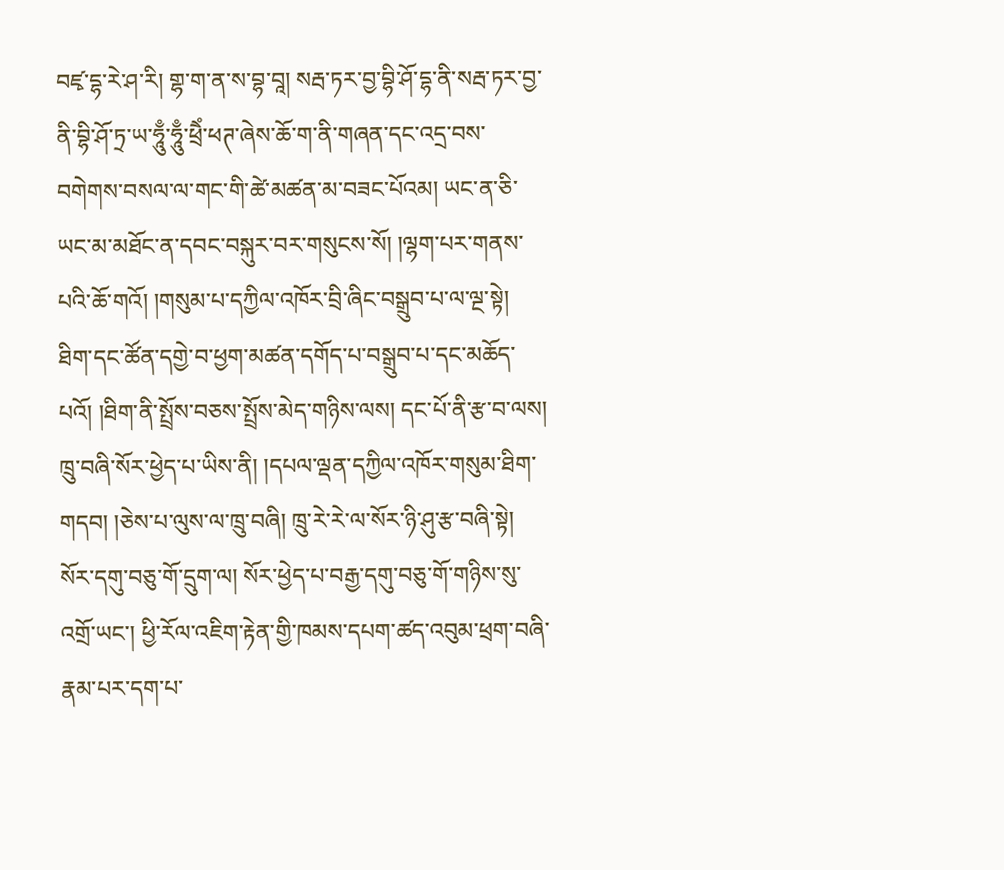བཛྭ་དྷ་རེ་ཤ་རི། གྷ་ག་ན་ས་བྷ་བཱ། སརྦ་ཏར་བྱ་བྷི་ཤོ་དྷ་ནི་སརྦ་ཏར་བྱ་ནི་བྷི་ཤོ་ཏྲ་ཡ་ཧཱུྃ་ཧཱུྃ་ཕྲཻཾ་ཕཊ་ཞེས་ཆོ་ག་ནི་གཞན་དང་འདྲ་བས་བགེགས་བསལ་ལ་གང་གི་ཚེ་མཚན་མ་བཟང་པོའམ། ཡང་ན་ཅི་ཡང་མ་མཐོང་ན་དབང་བསྐུར་བར་གསུངས་སོ། །ལྷག་པར་གནས་པའི་ཆོ་གའོ། །གསུམ་པ་དཀྱིལ་འཁོར་བྲི་ཞིང་བསྒྲུབ་པ་ལ་ལྔ་སྟེ། ཐིག་དང་ཚོན་དགྱེ་བ་ཕྱག་མཚན་དགོད་པ་བསྒྲུབ་པ་དང་མཆོད་པའོ། །ཐིག་ནི་སྤྲོས་བཅས་སྤྲོས་མེད་གཉིས་ལས། དང་པོ་ནི་རྩ་བ་ལས། ཁྲུ་བཞི་སོར་ཕྱེད་པ་ཡིས་ནི། །དཔལ་ལྡན་དཀྱིལ་འཁོར་གསུམ་ཐིག་གདབ། །ཅེས་པ་ལུས་ལ་ཁྲུ་བཞི། ཁྲུ་རེ་རེ་ལ་སོར་ཉི་ཤུ་རྩ་བཞི་སྟེ། སོར་དགུ་བཅུ་གོ་དྲུག་ལ། སོར་ཕྱེད་པ་བརྒྱ་དགུ་བཅུ་གོ་གཉིས་སུ་འགྲོ་ཡང་། ཕྱི་རོལ་འཇིག་རྟེན་གྱི་ཁམས་དཔག་ཚད་འབུམ་ཕྲག་བཞི་རྣམ་པར་དག་པ་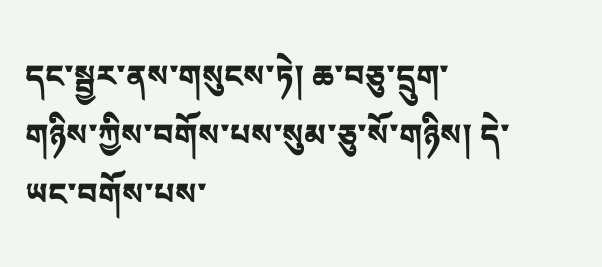དང་སྦྱར་ནས་གསུངས་ཏེ། ཆ་བཅུ་དྲུག་གཉིས་ཀྱིས་བགོས་པས་སུམ་ཅུ་སོ་གཉིས། དེ་ཡང་བགོས་པས་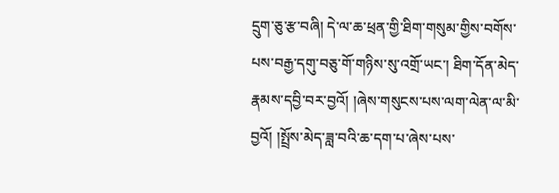དྲུག་ཅུ་རྩ་བཞི། དེ་ལ་ཆ་ཕྲན་གྱི་ཐིག་གསུམ་གྱིས་བགོས་པས་བརྒྱ་དགུ་བཅུ་གོ་གཉིས་སུ་འགྲོ་ཡང་། ཐིག་དོན་མེད་རྣམས་དབྱི་བར་བྱའོ། །ཞེས་གསུངས་པས་ལག་ལེན་ལ་མི་བྱའོ། །སྤྲོས་མེད་ཟླ་བའི་ཆ་དག་པ་ཞེས་པས་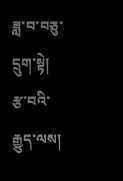ཟླ་བ་བཅུ་དྲུག་སྟེ། རྩ་བའི་རྒྱུད་ལས།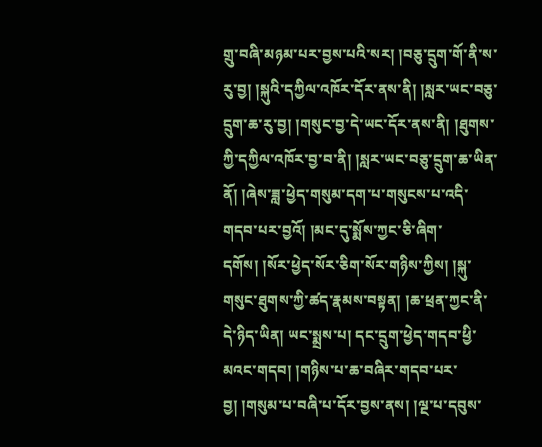གྲུ་བཞི་མཉམ་པར་བྱས་པའི་སར། །བཅུ་དྲུག་གོ་ནི་ས་རུ་བྱ། །སྐུའི་དཀྱིལ་འཁོར་དོར་ནས་ནི། །སླར་ཡང་བཅུ་དྲུག་ཆ་རུ་བྱ། །གསུང་བྱ་དེ་ཡང་དོར་ནས་ནི། །ཐུགས་ཀྱི་དཀྱིལ་འཁོར་བྱ་བ་ནི། །སླར་ཡང་བཅུ་དྲུག་ཆ་ཡིན་ནོ། །ཞེས་ཟླ་ཕྱེད་གསུམ་དག་པ་གསུངས་པ་འདི་གདབ་པར་བྱའོ། །མང་དུ་སྨོས་ཀྱང་ཅི་ཞིག་དགོས། །སོར་ཕྱེད་སོར་ཅིག་སོར་གཉིས་ཀྱིས། །སྐུ་གསུང་ཐུགས་ཀྱི་ཚད་རྣམས་བསྟན། །ཆ་ཕྲན་ཀྱང་ནི་དེ་ཉིད་ཡིན། ཡང་སྨྲས་པ། དང་དྲུག་ཕྱེད་གདབ་ཕྱི་མའང་གདབ། །གཉིས་པ་ཆ་བཞིར་གདབ་པར་བྱ། །གསུམ་པ་བཞི་པ་དོར་བྱས་ནས། །ལྔ་པ་དབུས་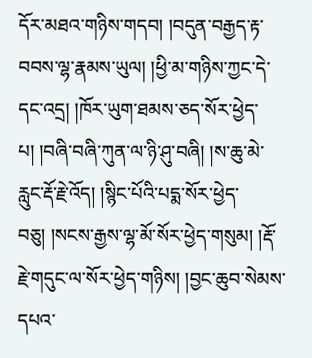དོར་མཐའ་གཉིས་གདབ། །བདུན་བརྒྱད་རྟ་བབས་ལྷ་རྣམས་ཡུལ། །ཕྱི་མ་གཉིས་ཀྱང་དེ་དང་འདྲ། །ཁོར་ཡུག་ཐམས་ཅད་སོར་ཕྱེད་པ། །བཞི་བཞི་ཀུན་ལ་ཉི་ཤུ་བཞི། །ས་ཆུ་མེ་རླུང་རྡོ་རྗེ་འོད། །སྙིང་པོའི་པདྨ་སོར་ཕྱེད་བཅུ། །སངས་རྒྱས་ལྷ་མོ་སོར་ཕྱེད་གསུམ། །རྡོ་རྗེ་གདུང་ལ་སོར་ཕྱེད་གཉིས། །བྱང་ཆུབ་སེམས་དཔའ་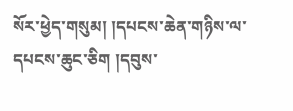སོར་ཕྱེད་གསུམ། །དཔངས་ཆེན་གཉིས་ལ་དཔངས་ཆུང་ཅིག །དབུས་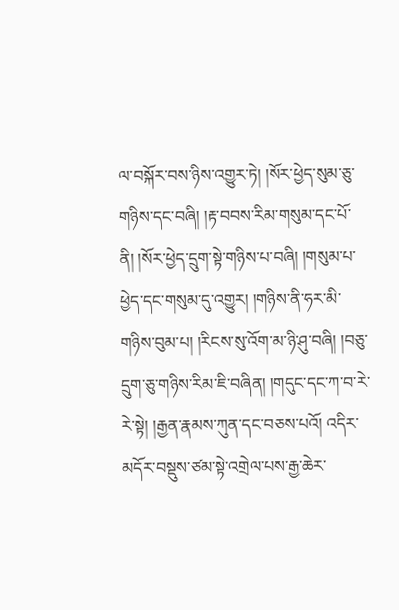ལ་བསྐོར་བས་ཉིས་འགྱུར་ཏེ། །སོར་ཕྱེད་སུམ་ཅུ་གཉིས་དང་བཞི། །རྟ་བབས་རིམ་གསུམ་དང་པོ་ནི། །སོར་ཕྱེད་དྲུག་སྟེ་གཉིས་པ་བཞི། །གསུམ་པ་ཕྱེད་དང་གསུམ་དུ་འགྱུར། །གཉིས་ནི་ཧར་མི་གཉིས་བུམ་པ། །རིངས་སུ་འོག་མ་ཉི་ཤུ་བཞི། །བཅུ་དྲུག་ཅུ་གཉིས་རིམ་ཇི་བཞིན། །གདུང་དང་ཀ་བ་རེ་རེ་སྟེ། །རྒྱན་རྣམས་ཀུན་དང་བཅས་པའོ། འདིར་མདོར་བསྡུས་ཙམ་སྟེ་འགྲེལ་པས་རྒྱ་ཆེར་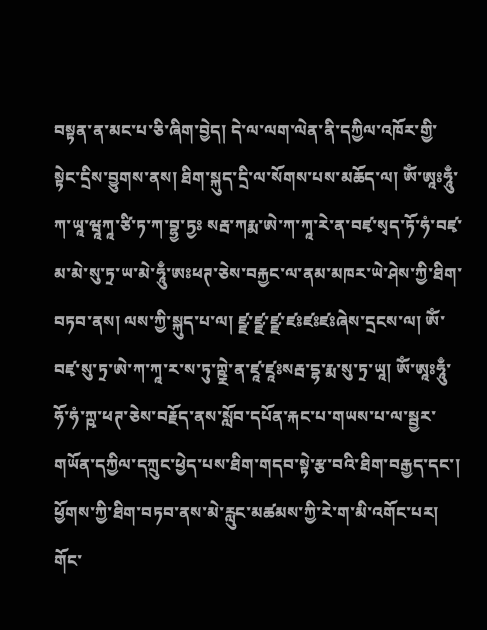བསྟན་ན་མང་པ་ཅི་ཞིག་བྱེད། དེ་ལ་ལག་ལེན་ནི་དཀྱིལ་འཁོར་གྱི་སྟེང་དྲིས་བྱུགས་ནས། ཐིག་སྐུད་དྲི་ལ་སོགས་པས་མཆོད་ལ། ཨོཾ་ཨཱཿཧཱུྃ་ཀ་ཡཱ་ཝཱཀཱ་ཙི་ཏ་ཀ་བྷྱ་ཏྱཿ སརྦ་ཀརྨ་ཨེ་ཀ་ཀཱ་རེ་ན་བཛྭ་སྭད་ཏོ་ཧཾ་བཛྭ་མ་མེ་སུ་ཏྲ་ཡ་མེ་ཧཱུྃ་ཨཿཕཊ་ཅེས་བརྐྱང་ལ་ནམ་མཁར་ཡེ་ཤེས་ཀྱི་ཐིག་བཏབ་ནས། ལས་ཀྱི་སྐུད་པ་ལ། ཛྫ་ཛྫ་ཛྫ་ཛཿཛཿཛཿཞེས་དྲངས་ལ། ཨོཾ་བཛྭ་སུ་ཏྲ་ཨེ་ཀ་ཀཱ་ར་ས་ཏུ་ཀྵྼེ་ན་ཛཱ་ཛཱཿསརྦ་དྷ་རྨ་སུ་ཏྲ་ཡཱ། ཨོཾ་ཨཱཿཧཱུྃ་ཧོ་ཧཾ་ཀྵ་ཕཊ་ཅེས་བརྗོད་ནས་སློབ་དཔོན་རྐང་པ་གཡས་པ་ལ་སྦྱར་གཡོན་དཀྱིལ་དཀྲུང་ཕྱེད་པས་ཐིག་གདབ་སྟེ་རྩ་བའི་ཐིག་བརྒྱད་དང་། ཕྱོགས་ཀྱི་ཐིག་བཏབ་ནས་མེ་རླུང་མཚམས་ཀྱི་རེ་ག་མི་འགོང་པར། གོང་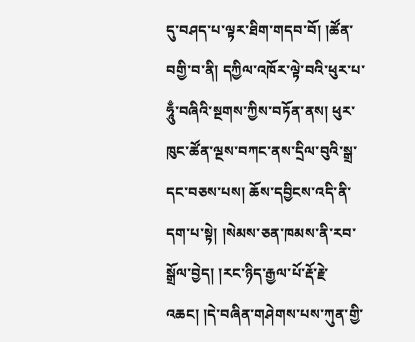དུ་བཤད་པ་ལྟར་ཐིག་གདབ་བོ། །ཚོན་བགྱི་བ་ནི། དཀྱིལ་འཁོར་ལྟེ་བའི་ཕུར་པ་ཧཱུྃ་བཞིའི་སྔགས་ཀྱིས་བཏོན་ནས། ཕུར་ཁུང་ཚོན་ལྔས་བཀང་ནས་དྲིལ་བུའི་སྒྲ་དང་བཅས་པས། ཆོས་དབྱིངས་འདི་ནི་དག་པ་སྟེ། །སེམས་ཅན་ཁམས་ནི་རབ་སྒྲོལ་བྱེད། །རང་ཉིད་རྒྱལ་པོ་རྡོ་རྗེ་འཆང། །དེ་བཞིན་གཤེགས་པས་ཀུན་གྱི་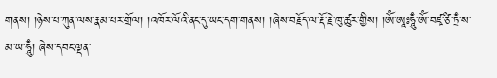གནས། །ཉེས་པ་ཀུན་ལས་རྣམ་པར་གྲོལ། །འཁོར་ལོའི་ནང་དུ་ཡང་དག་གནས། །ཞེས་བརྗོད་ལ་རྡོ་རྗེ་ཁུ་ཚུར་གྱིས། །ཨོཾ་ཨཱཿཧཱུྃ་ཨོཾ་བཛྭ་ཙི་ཏྲྃ་ས་མ་ཡ་ཧཱུྃ། ཞེས་དབང་ལྡན་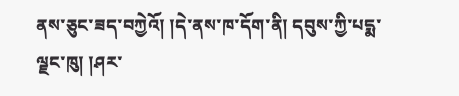ནས་ཅུང་ཟད་བཀྱེའོ། །དེ་ནས་ཁ་དོག་ནི། དབུས་ཀྱི་པདྨ་ལྗང་ཁུ། །ཤར་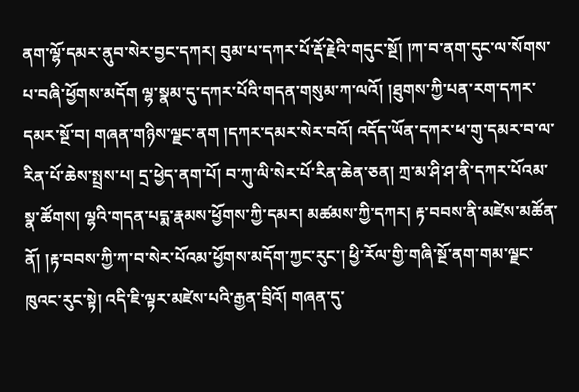ནག་ལྷོ་དམར་ནུབ་སེར་བྱང་དཀར། བུམ་པ་དཀར་པོ་རྡོ་རྗེའི་གདུང་སྔོ། །ཀ་བ་ནག་དུང་ལ་སོགས་པ་བཞི་ཕྱོགས་མདོག ལྷ་སྣམ་དུ་དཀར་པོའི་གདན་གསུམ་ཀ་ལའོ། །ཐུགས་ཀྱི་པན་རག་དཀར་དམར་སྔོ་བ། གཞན་གཉིས་ལྗང་ནག །དཀར་དམར་སེར་བའོ། འདོད་ཡོན་དཀར་ཕ་གུ་དམར་བ་ལ་རིན་པོ་ཆེས་སྤྲས་པ། དྲ་ཕྱེད་ནག་པོ། བ་ཀུ་ལི་སེར་པོ་རིན་ཆེན་ཅན། ཀྲ་མ་ཤི་ཤ་ནི་དཀར་པོའམ་སྣ་ཚོགས། ལྷའི་གདན་པདྨ་རྣམས་ཕྱོགས་ཀྱི་དམར། མཚམས་ཀྱི་དཀར། རྟ་བབས་ནི་མཛེས་མཚོན་ནོ། །རྟ་བབས་ཀྱི་ཀ་བ་སེར་པོའམ་ཕྱོགས་མདོག་ཀྱང་རུང་། ཕྱི་རོལ་གྱི་གཞི་སྔོ་ནག་གམ་ལྗང་ཁུའང་རུང་སྟེ། འདི་ཇི་ལྟར་མཛེས་པའི་རྒྱན་བྲིའོ། གཞན་དུ་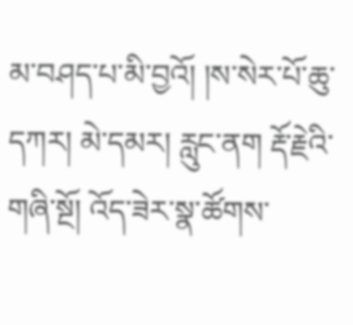མ་བཤད་པ་མི་བྱའོ། །ས་སེར་པོ་ཆུ་དཀར། མེ་དམར། རླུང་ནག རྡོ་རྗེའི་གཞི་སྔོ། འོད་ཟེར་སྣ་ཚོགས་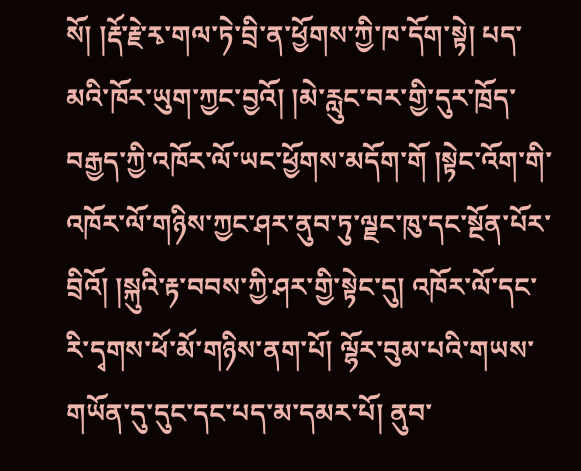སོ། །རྡོ་རྗེ་རྭ་གལ་ཏེ་བྲི་ན་ཕྱོགས་ཀྱི་ཁ་དོག་སྟེ། པད་མའི་ཁོར་ཡུག་ཀྱང་བྱའོ། །མེ་རླུང་བར་གྱི་དུར་ཁྲོད་བརྒྱད་ཀྱི་འཁོར་ལོ་ཡང་ཕྱོགས་མདོག་གོ །སྟེང་འོག་གི་འཁོར་ལོ་གཉིས་ཀྱང་ཤར་ནུབ་ཏུ་ལྗང་ཁུ་དང་སྔོན་པོར་བྲིའོ། །སྐུའི་རྟ་བབས་ཀྱི་ཤར་གྱི་སྟེང་དུ། འཁོར་ལོ་དང་རི་དྭགས་ཕོ་མོ་གཉིས་ནག་པོ། ལྷོར་བུམ་པའི་གཡས་གཡོན་དུ་དུང་དང་པད་མ་དམར་པོ། ནུབ་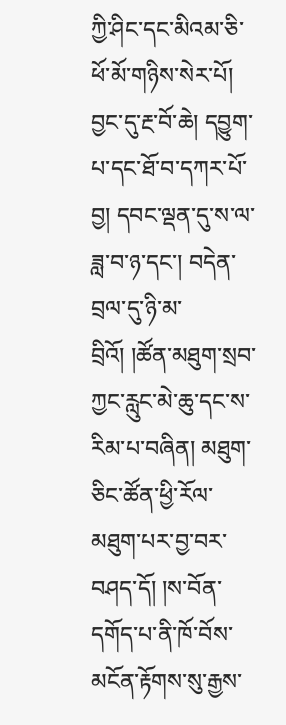ཀྱི་ཤིང་དང་མིའམ་ཅི་ཕོ་མོ་གཉིས་སེར་པོ། བྱང་དུ་རྔ་བོ་ཆེ། དབྱུག་པ་དང་ཐོ་བ་དཀར་པོ་བྱ། དབང་ལྡན་དུ་ས་ལ་ཟླ་བ་ཉ་དང་། བདེན་བྲལ་དུ་ཉི་མ་བྲིའོ། །ཚོན་མཐུག་སྲབ་ཀྱང་རླུང་མེ་ཆུ་དང་ས་རིམ་པ་བཞིན། མཐུག་ཅིང་ཚོན་ཕྱི་རོལ་མཐུག་པར་བྱ་བར་བཤད་དོ། །ས་བོན་དགོད་པ་ནི་ཁོ་བོས་མངོན་རྟོགས་སུ་རྒྱས་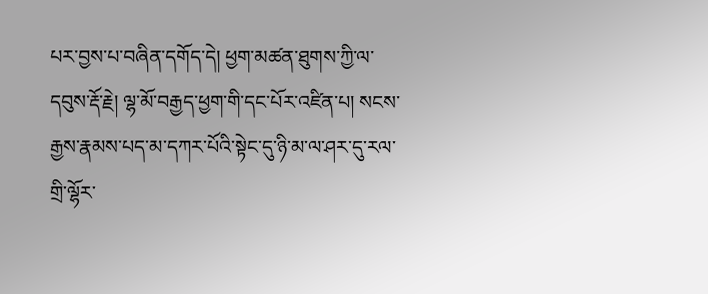པར་བྱས་པ་བཞིན་དགོད་དེ། ཕྱག་མཚན་ཐུགས་ཀྱི་ལ་དབུས་རྡོ་རྗེ། ལྷ་མོ་བརྒྱད་ཕྱག་གི་དང་པོར་འཛིན་པ། སངས་རྒྱས་རྣམས་པད་མ་དཀར་པོའི་སྟེང་དུ་ཉི་མ་ལ་ཤར་དུ་རལ་གྲི་ལྷོར་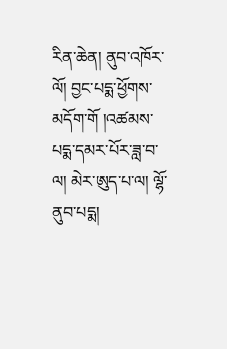རིན་ཆེན། ནུབ་འཁོར་ལོ། བྱང་པདྨ་ཕྱོགས་མདོག་གོ །འཚམས་པདྨ་དམར་པོར་ཟླ་བ་ལ། མེར་ཨུད་པ་ལ། ལྷོ་ནུབ་པདྨ།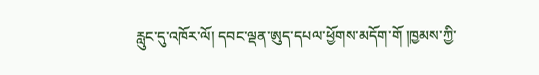རླུང་དུ་འཁོར་ལོ། དབང་ལྡན་ཨུད་དཔལ་ཕྱོགས་མདོག་གོ །ཁྱམས་ཀྱི་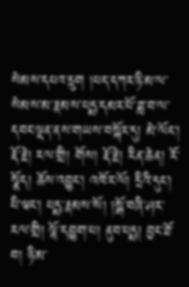སེམས་དཔའ་དྲུག །པད་དཀར་ཉི་མ་ལ་སེམས་མ་རྣམས་པདྨ་དམར་པོ་ཟླ་བ་ལ་དབང་ལྡན་ནས་གཡས་བསྐོར་དུ། མེ་ལོང་། རྡོ་རྗེ། རལ་གྲི། གོས། རྡོ་རྗེ། རིན་ཆེན། རོ་སྣོད། ཆོས་འབྱུང་། འཁོར་ལོ། དྲིའི་དུང་། པི་ཝང་། པདྨ་རྣམས་སོ། །སྒོ་བཞི་ཤར་རལ་གྲི། ལྷོ་དབྱུག་པ། ནུབ་པདྨ། བྱང་ཐོ་བ། ཉི་མ་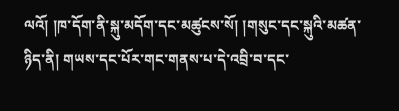ལའོ། །ཁ་དོག་ནི་སྐུ་མདོག་དང་མཚུངས་སོ། །གསུང་དང་སྐུའི་མཚན་ཉིད་ནི། གཡས་དང་པོར་གང་གནས་པ་དེ་འབྲི་བ་དང་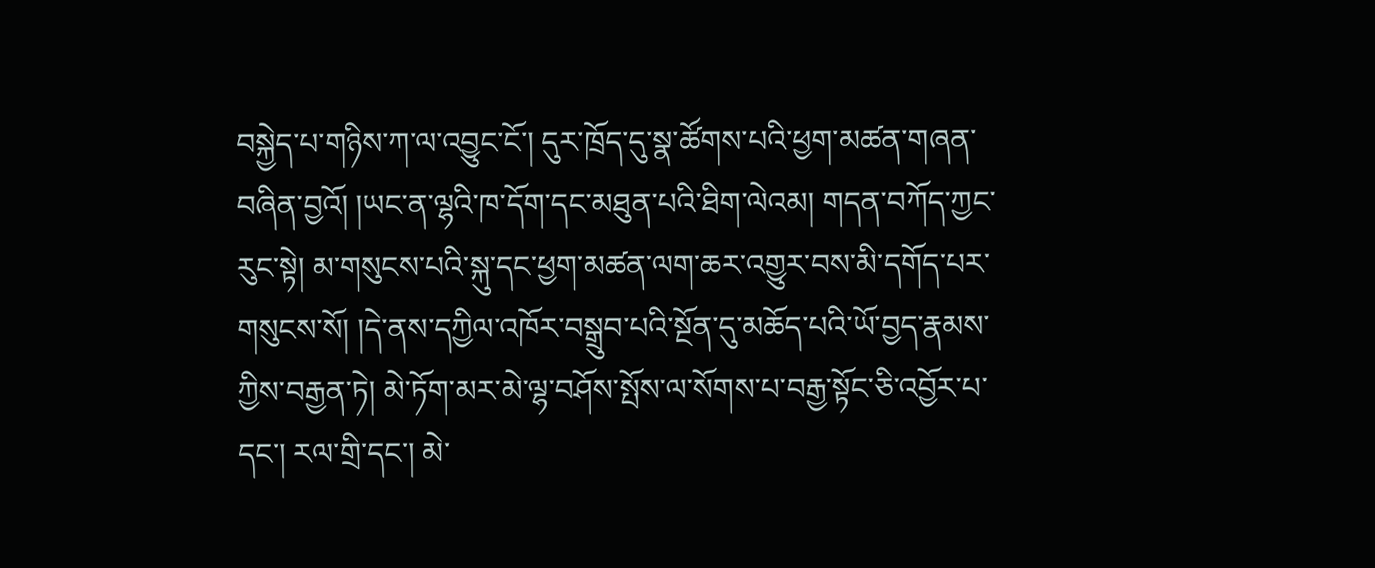བསྐྱེད་པ་གཉིས་ཀ་ལ་འབྱུང་ངོ་། དུར་ཁྲོད་དུ་སྣ་ཚོགས་པའི་ཕྱག་མཚན་གཞན་བཞིན་བྱའོ། །ཡང་ན་ལྷའི་ཁ་དོག་དང་མཐུན་པའི་ཐིག་ལེའམ། གདན་བཀོད་ཀྱང་རུང་སྟེ། མ་གསུངས་པའི་སྐུ་དང་ཕྱག་མཚན་ལག་ཆར་འགྱུར་བས་མི་དགོད་པར་གསུངས་སོ། །དེ་ནས་དཀྱིལ་འཁོར་བསྒྲུབ་པའི་སྔོན་དུ་མཆོད་པའི་ཡོ་བྱད་རྣམས་ཀྱིས་བརྒྱན་ཏེ། མེ་ཏོག་མར་མེ་ལྷ་བཤོས་སྤོས་ལ་སོགས་པ་བརྒྱ་སྟོང་ཅི་འབྱོར་པ་དང་། རལ་གྲི་དང་། མེ་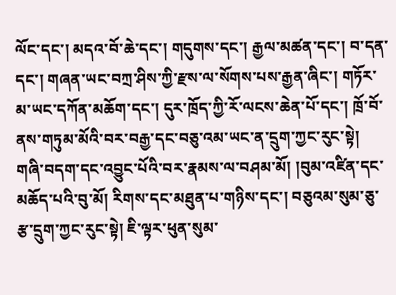ལོང་དང་། མདའ་བོ་ཆེ་དང་། གདུགས་དང་། རྒྱལ་མཚན་དང་། བ་དན་དང་། གཞན་ཡང་བཀྲ་ཤིས་ཀྱི་རྫས་ལ་སོགས་པས་རྒྱན་ཞིང་། གཏོར་མ་ཡང་དཀོན་མཆོག་དང་། དུར་ཁྲོད་ཀྱི་རོ་ལངས་ཆེན་པོ་དང་། ཁྲོ་བོ་ནས་གཏུམ་མོའི་བར་བརྒྱ་དང་བཅུ་འམ་ཡང་ན་དྲུག་ཀྱང་རུང་སྟེ། གཞི་བདག་དང་འབྱུང་པོའི་བར་རྣམས་ལ་བཤམ་མོ། །བུམ་འཛིན་དང་མཆོད་པའི་བུ་མོ། རིགས་དང་མཐུན་པ་གཉིས་དང་། བཅུའམ་སུམ་ཅུ་རྩ་དྲུག་ཀྱང་རུང་སྟེ། ཇི་ལྟར་ཕུན་སུམ་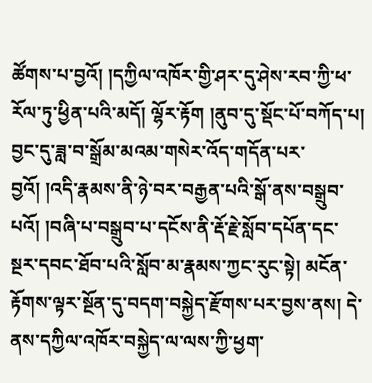ཚོགས་པ་བྱའོ། །དཀྱིལ་འཁོར་གྱི་ཤར་དུ་ཤེས་རབ་ཀྱི་ཕ་རོལ་ཏུ་ཕྱིན་པའི་མདོ། ལྷོར་རྟོག །ནུབ་དུ་སྡོང་པོ་བཀོད་པ། བྱང་དུ་ཟླ་བ་སྒྲོམ་མའམ་གསེར་འོད་གདོན་པར་བྱའོ། །འདི་རྣམས་ནི་ཉེ་བར་བརྒྱན་པའི་སྒོ་ནས་བསྒྲུབ་པའོ། །བཞི་པ་བསྒྲུབ་པ་དངོས་ནི་རྡོ་རྗེ་སློབ་དཔོན་དང་སྔར་དབང་ཐོབ་པའི་སློབ་མ་རྣམས་ཀྱང་རུང་སྟེ། མངོན་རྟོགས་ལྟར་སྔོན་དུ་བདག་བསྐྱེད་རྫོགས་པར་བྱས་ནས། དེ་ནས་དཀྱིལ་འཁོར་བསྐྱེད་ལ་ལས་ཀྱི་ཕྱག་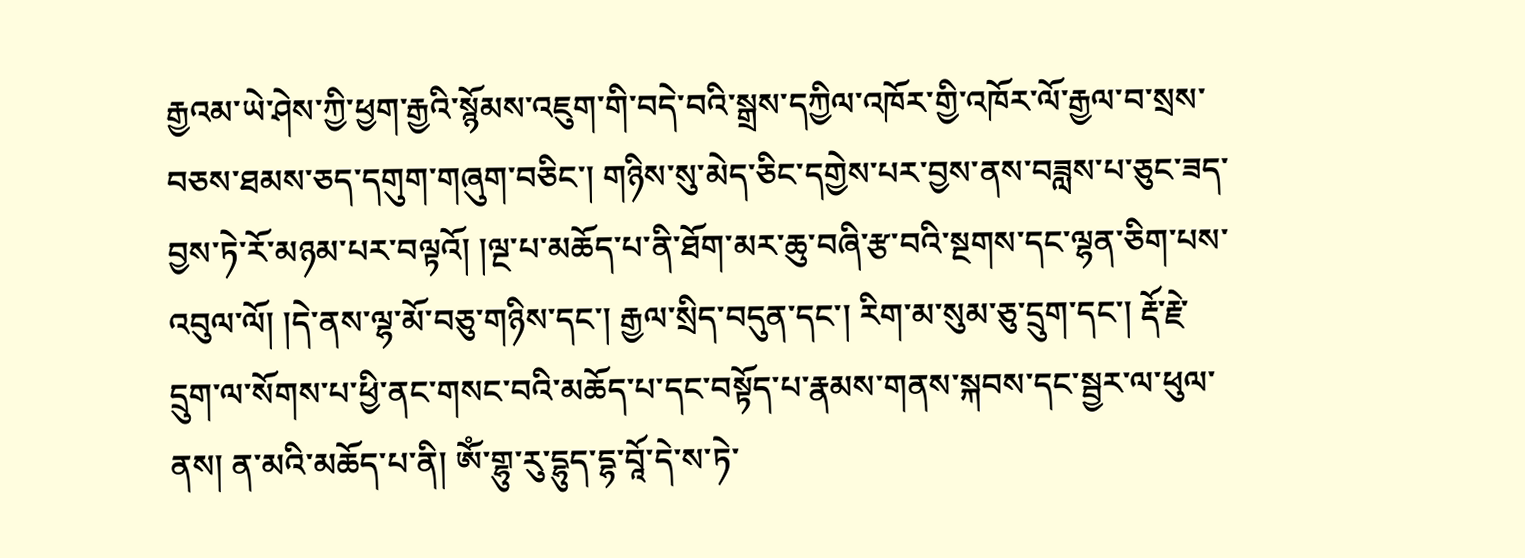རྒྱའམ་ཡེ་ཤེས་ཀྱི་ཕྱག་རྒྱའི་སྙོམས་འཇུག་གི་བདེ་བའི་སྒྲས་དཀྱིལ་འཁོར་གྱི་འཁོར་ལོ་རྒྱལ་བ་སྲས་བཅས་ཐམས་ཅད་དགུག་གཞུག་བཅིང་། གཉིས་སུ་མེད་ཅིང་དགྱེས་པར་བྱས་ནས་བཟླས་པ་ཅུང་ཟད་བྱས་ཏེ་རོ་མཉམ་པར་བལྟའོ། །ལྔ་པ་མཆོད་པ་ནི་ཐོག་མར་ཆུ་བཞི་རྩ་བའི་སྔགས་དང་ལྷན་ཅིག་པས་འབུལ་ལོ། །དེ་ནས་ལྷ་མོ་བཅུ་གཉིས་དང་། རྒྱལ་སྲིད་བདུན་དང་། རིག་མ་སུམ་ཅུ་དྲུག་དང་། རྡོ་རྗེ་དྲུག་ལ་སོགས་པ་ཕྱི་ནང་གསང་བའི་མཆོད་པ་དང་བསྟོད་པ་རྣམས་གནས་སྐབས་དང་སྦྱར་ལ་ཕུལ་ནས། ན་མའི་མཆོད་པ་ནི། ཨོཾ་གྷུ་རུ་དྷུད་དྷ་བཱོ་དེ་ས་ཏེ་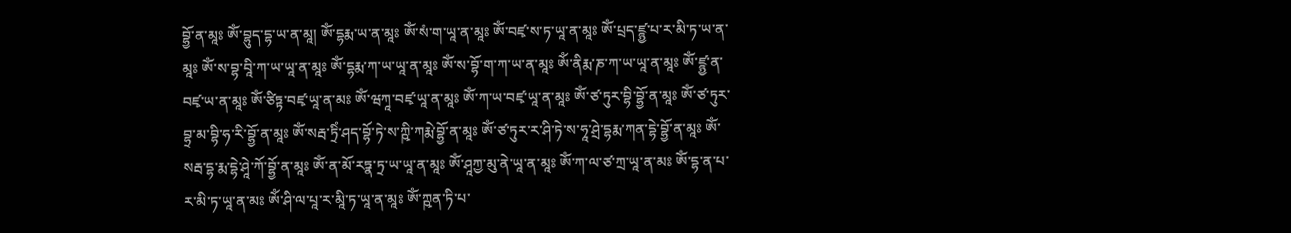བྷྱོ་ན་མཱཿ ཨོཾ་བྷུད་དྷ་ཡ་ན་མཱ། ཨོཾ་དྷརྨ་ཡ་ན་མཱཿ ཨོཾ་སཾ་ག་ཡཱ་ན་མཱཿ ཨོཾ་བཛྭ་ས་ཏ་ཡཱ་ན་མཱཿ ཨོཾ་པྲད་ཛྙྱ་པ་ར་མི་ཏ་ཡ་ན་མཱཿ ཨོཾ་ས་བྷ་བཱི་ཀ་ཡ་ཡཱ་ན་མཱཿ ཨོཾ་དྷརྨ་ཀ་ཡ་ཡཱ་ན་མཱཿ ཨོཾ་ས་བྷོ་ག་ཀ་ཡ་ན་མཱཿ ཨོཾ་ནིརྨ་ཎ་ཀ་ཡ་ཡཱ་ན་མཱཿ ཨོཾ་ཛྙྱ་ན་བཛྭ་ཡ་ན་མཱཿ ཨོཾ་ཙིཏྟ་བཛྭ་ཡཱ་ན་མཿ ཨོཾ་ཝཀཱ་བཛྭ་ཡཱ་ན་མཱཿ ཨོཾ་ཀ་ཡ་བཛྭ་ཡཱ་ན་མཱཿ ཨོཾ་ཙ་ཏུར་བྷི་བྷྱོ་ན་མཱཿ ཨོཾ་ཙ་ཏུར་བྷྲ་མ་བྷི་ཧ་རི་བྷྱོ་ན་མཱཿ ཨོཾ་སརྦ་ཏྲིཾ་ཤད་བྷོ་ཏེ་ས་ཀྵི་ཀརྨེ་བྷྱོ་ན་མཱཿ ཨོཾ་ཙ་ཏུར་ར་ཤི་ཏེ་ས་ཧཱ་ཤྲེ་དྷརྨ་ཀན་དྷེ་བྷྱོ་ན་མཱཿ ཨོཾ་སརྦ་དྷ་རྨ་དྷེ་ཤཱེ་ཀོ་བྷྱོ་ན་མཱཿ ཨོཾ་ན་མོ་རཏྣ་ཏྲ་ཡ་ཡཱ་ན་མཱཿ ཨོཾ་ཤཱཀྱ་མུ་ནེ་ཡཱ་ན་མཱཿ ཨོཾ་ཀ་ལ་ཙ་ཀྲ་ཡཱ་ན་མཿ ཨོཾ་དྷ་ན་པ་ར་མི་ཏ་ཡཱ་ན་མཿ ཨོཾ་ཤི་ལ་པཱ་ར་མཱི་ཏ་ཡཱ་ན་མཱཿ ཨོཾ་ཀྵན་ཏི་པ་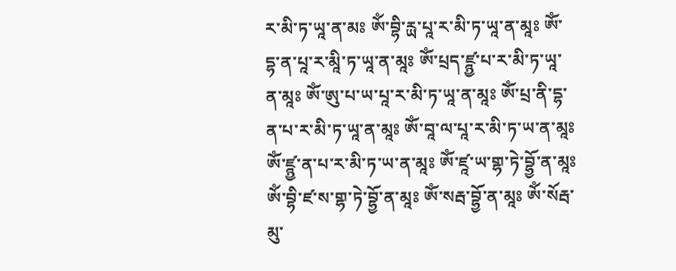ར་མི་ཏ་ཡཱ་ན་མཿ ཨོཾ་བྷི་རྻ་པཱ་ར་མི་ཏ་ཡཱ་ན་མཱཿ ཨོཾ་དྷ་ན་པཱ་ར་མཱི་ཏ་ཡཱ་ན་མཱཿ ཨོཾ་པྲད་ཛྙྱ་པ་ར་མི་ཏ་ཡཱ་ན་མཱཿ ཨོཾ་ཨུ་པ་ཡ་པཱ་ར་མི་ཏ་ཡཱ་ན་མཱཿ ཨོཾ་པྲ་ནི་དྷ་ན་པ་ར་མི་ཏ་ཡཱ་ན་མཱཿ ཨོཾ་བཱ་ལ་པཱ་ར་མི་ཏ་ཡ་ན་མཱཿ ཨོཾ་ཛྙྱ་ན་པ་ར་མི་ཏ་ཡ་ན་མཱཿ ཨོཾ་ཛཱ་ཡ་གྷ་ཏེ་བྷྱོ་ན་མཱཿ ཨོཾ་བྷི་ཛ་ས་གྷ་ཏེ་བྷྱོ་ན་མཱཿ ཨོཾ་སརྦ་བྷྱོ་ན་མཱཿ ཨོཾ་སོརྦ་མུ་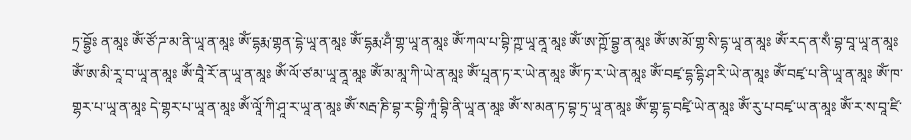ཏྲ་བྷྱོཿ ན་མཱཿ ཨོཾ་ཙོ་ཌ་མ་ནི་ཡཱ་ན་མཱཿ ཨོཾ་དྷརྨ་གྷན་དྷེ་ཡཱ་ན་མཱཿ ཨོཾ་དྷརྨ་ཤྃ་གྷ་ཡཱ་ན་མཱཿ ཨོཾ་ཀལ་པ་བྷི་ཀྵ་ཡཱ་ནཱ་མཱཿ ཨོཾ་ཨ་ཀྵོ་བྷྱ་ན་མཱཿ ཨོཾ་ཨ་མོ་གྷ་སི་དྷ་ཡཱ་ན་མཱཿ ཨོཾ་རད་ན་སྃ་བྷ་བཱ་ཡཱ་ན་མཱཿ ཨོཾ་ཨ་མི་རཱ་བ་ཡཱ་ན་མཱཿ ཨོཾ་བཱཻ་རོ་ན་ཡཱ་ན་མཱཿ ཨོཾ་ལོ་ཙ་མ་ཡཱ་ནཱ་མཱཿ ཨོཾ་མ་མཱ་ཀི་ཡེ་ན་མཱཿ ཨོཾ་པཱན་ཏ་ར་ཡེ་ན་མཱཿ ཨོཾ་ཏ་ར་ཡེ་ན་མཱཿ ཨོཾ་བཛྭ་དྷ་དྷི་ཤ་རི་ཡེ་ན་མཱཿ ཨོཾ་བཛྭ་པ་ནི་ཡཱ་ན་མཱཿ ཨོཾ་ཁ་གྷར་པ་ཡཱ་ན་མཱཿ དེ་གྷར་པ་ཡཱ་ན་མཱཿ ཨོཾ་ལཱོ་ཀི་ཤཱ་ར་ཡཱ་ན་མཱཿ ཨོཾ་སརྦ་ཎི་བྷ་ར་བྷི་ཀཱཾ་བྷི་ནི་ཡཱ་ན་མཱཿ ཨོཾ་ས་མན་ཏ་བྷ་ཏྲ་ཡཱ་ན་མཱཿ ཨོཾ་གྷ་དྷ་བཛྭི་ཡེ་ན་མཱཿ ཨོཾ་རུ་པ་བཛྭ་ཡ་ན་མཱཿ ཨོཾ་ར་ས་བཱ་ཛི་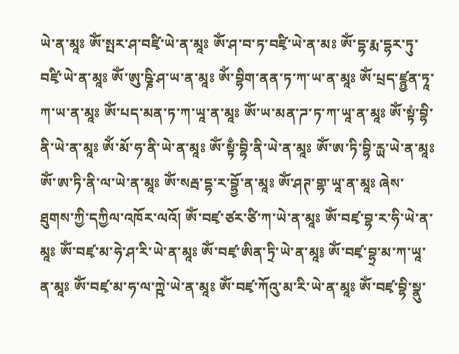ཡེ་ན་མཱཿ ཨོཾ་སྤར་ཤ་བཛྭི་ཡེ་ན་མཱཿ ཨོཾ་ཤ་བ་ཏ་བཛྭི་ཡེ་ན་མཿ ཨོཾ་དྷ་རྨ་དྷར་ཏུ་བཛྭི་ཡེ་ན་མཱཿ ཨོཾ་ཨུ་ཥྞི་ཤ་ཡ་ན་མཱཿ ཨོཾ་བྷིག་ནན་ཏ་ཀ་ཡ་ན་མཱཿ ཨོཾ་པྲད་ཛྙྱན་ཏཱ་ཀ་ཡ་ན་མཱཿ ཨོཾ་པད་མན་ཏ་ཀ་ཡཱ་ན་མཱཿ ཨོཾ་ཡ་མན་ཌ་ཏ་ཀ་ཡཱ་ན་མཱཿ ཨོཾ་སྟཾ་བྷི་ནི་ཡེ་ན་མཱཿ ཨོཾ་མོ་ཧ་ནི་ཡེ་ན་མཱཿ ཨོཾ་སྟྃ་བྷི་ནི་ཡེ་ན་མཱཿ ཨོཾ་ཨ་ཏི་བྷི་རྻ་ཡེ་ན་མཱཿ ཨོཾ་ཨ་ཏི་ནི་ལ་ཡེ་ན་མཱཿ ཨོཾ་སརྦ་དྷ་ར་བྷྱོ་ན་མཱཿ ཨོཾ་ཤཊ་གྷ་ཡཱ་ན་མཱཿ ཞེས་ཐུགས་ཀྱི་དཀྱིལ་འཁོར་ལའོ། ཨོཾ་བཛྭ་ཙར་ཙི་ཀ་ཡེ་ན་མཱཿ ཨོཾ་བཛྭ་བྷ་ར་ཧི་ཡེ་ན་མཱཿ ཨོཾ་བཛྭ་མ་ཧེ་ཤ་རི་ཡེ་ན་མཱཿ ཨོཾ་བཛྭ་ཨིན་ཏྲི་ཡེ་ན་མཱ༔ ཨོཾ་བཛྭ་བྷྲ་མ་ཀ་ཡཱ་ན་མཱཿ ཨོཾ་བཛྭ་མ་ཧ་ལ་ཀྵེ་ཡེ་ན་མཱཿ ཨོཾ་བཛྭ་ཀོའུ་མ་རི་ཡེ་ན་མཱཿ ཨོཾ་བཛྭ་བྷི་སྣུ་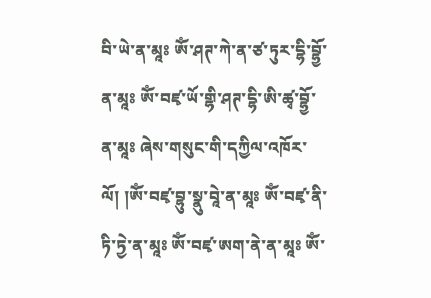བི་ཡེ་ན་མཱཿ ཨོཾ་ཤཊ་ཀེ་ན་ཙ་ཏུར་དྷི་བྷྱོ་ན་མཱཿ ཨོཾ་བཛྭ་ཡོ་གྷི་ཤཊ་དྷི་ཨི་ཚྭ་བྷྱོ་ན་མཱཿ ཞེས་གསུང་གི་དཀྱིལ་འཁོར་ལོ། །ཨོཾ་བཛྭ་བྷུ་སྣུ་བཱེ་ན་མཱཿ ཨོཾ་བཛྭ་ནི་ཏི་ཏྱེ་ན་མཱཿ ཨོཾ་བཛྭ་ཨག་ནེ་ན་མཱཿ ཨོཾ་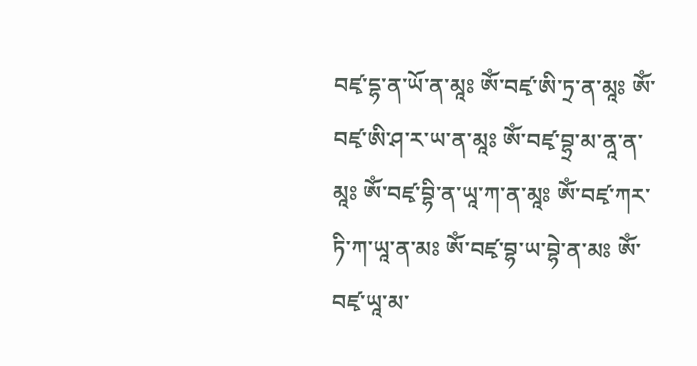བཛྭ་དྷ་ན་ཡོ་ན་མཱཿ ཨོཾ་བཛྭ་ཨི་ཏྲ་ན་མཱཿ ཨོཾ་བཛྭ་ཨི་ཤ་ར་ཡ་ན་མཱཿ ཨོཾ་བཛྭ་བྷྲ་མ་ནཱ་ན་མཱཿ ཨོཾ་བཛྭ་བྷི་ན་ཡཱ་ཀ་ན་མཱཿ ཨོཾ་བཛྭ་ཀར་ཏི་ཀ་ཡཱ་ན་མཿ ཨོཾ་བཛྭ་བྷ་ཡ་བྷེ་ན་མཿ ཨོཾ་བཛྭ་ཡཱ་མ་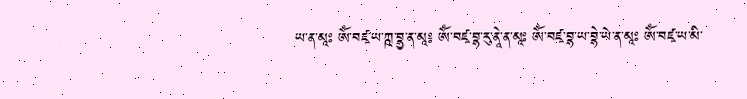ཡ་ན་མཱཿ ཨོཾ་བཛྭ་ཡ་ཀྵ་བྷྱ་ན་མཱ༔ ཨོཾ་བཛྭ་བྷ་རུ་ནཱེ་ན་མཱཿ ཨོཾ་བཛྭ་བྷ་ཡ་བྷེ་ཡེ་ན་མཱཿ ཨོཾ་བཛྭ་ཡ་མི་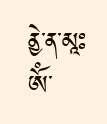ནྱེ་ན་མཱཿ ཨོཾ་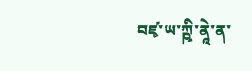བཛྭ་ཡ་ཀྵི་ནཱེ་ན་